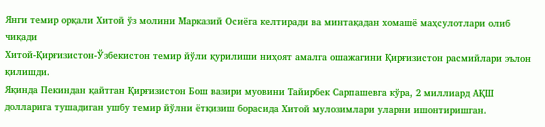Янги темир орқали Хитой ўз молини Марказий Осиёга келтиради ва минтақадан хомашё маҳсулотлари олиб чиқади
Хитой-Қирғизистон-Ўзбекистон темир йўли қурилиши ниҳоят амалга ошажагини Қирғизистон расмийлари эълон қилишди.
Яқинда Пекиндан қайтган Қирғизистон Бош вазири муовини Тайирбек Сарпашевга кўра, 2 миллиард АҚШ долларига тушадиган ушбу темир йўлни ётқизиш борасида Хитой мулозимлари уларни ишонтиришган.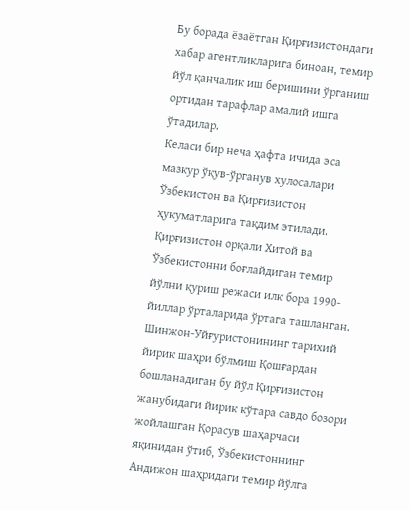Бу борада ёзаётган Қирғизистондаги хабар агентликларига биноан, темир йўл қанчалик иш беришини ўрганиш ортидан тарафлар амалий ишга ўтадилар.
Келаси бир неча ҳафта ичида эса мазкур ўқув-ўрганув хулосалари Ўзбекистон ва Қирғизистон ҳукуматларига тақдим этилади.
Қирғизистон орқали Хитой ва Ўзбекистонни боғлайдиган темир йўлни қуриш режаси илк бора 1990-йиллар ўрталарида ўртага ташланган.
Шинжон-Уйғуристонининг тарихий йирик шаҳри бўлмиш Қошғардан бошланадиган бу йўл Қирғизистон жанубидаги йирик кўтара савдо бозори жойлашган Қорасув шаҳарчаси яқинидан ўтиб, Ўзбекистоннинг Андижон шаҳридаги темир йўлга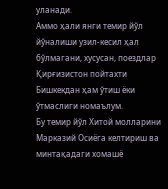уланади.
Аммо ҳали янги темир йўл йўналиши узил-кесил ҳал бўлмагани, хусусан, поездлар Қирғизистон пойтахти Бишкекдан ҳам ўтиш ёки ўтмаслиги номаълум.
Бу темир йўл Хитой молларини Марказий Осиёга келтириш ва минтақадаги хомашё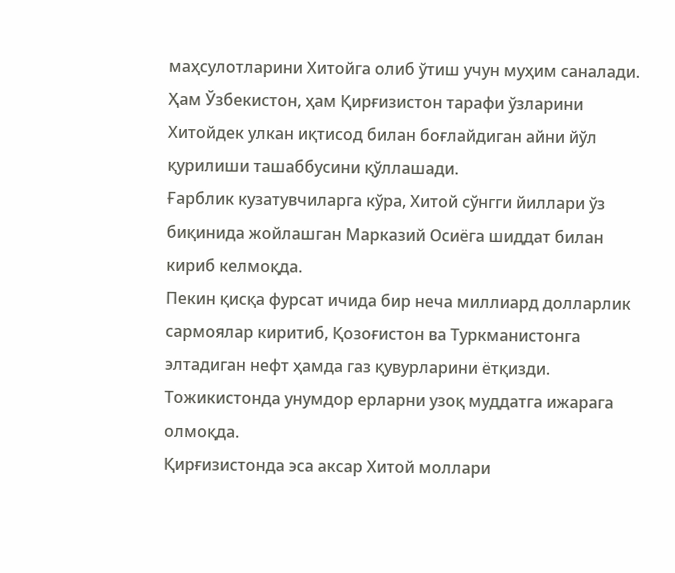маҳсулотларини Хитойга олиб ўтиш учун муҳим саналади.
Ҳам Ўзбекистон, ҳам Қирғизистон тарафи ўзларини Хитойдек улкан иқтисод билан боғлайдиган айни йўл қурилиши ташаббусини қўллашади.
Ғарблик кузатувчиларга кўра, Хитой сўнгги йиллари ўз биқинида жойлашган Марказий Осиёга шиддат билан кириб келмоқда.
Пекин қисқа фурсат ичида бир неча миллиард долларлик сармоялар киритиб, Қозоғистон ва Туркманистонга элтадиган нефт ҳамда газ қувурларини ётқизди.
Тожикистонда унумдор ерларни узоқ муддатга ижарага олмоқда.
Қирғизистонда эса аксар Хитой моллари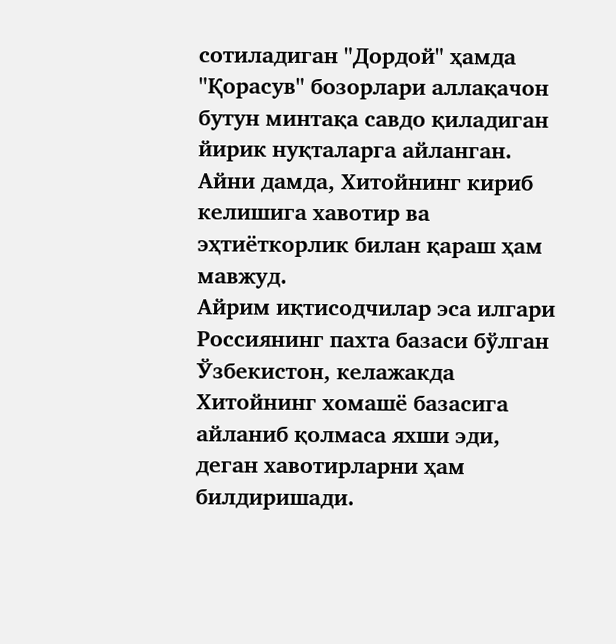сотиладиган "Дордой" ҳамда "Қорасув" бозорлари аллақачон бутун минтақа савдо қиладиган йирик нуқталарга айланган.
Айни дамда, Хитойнинг кириб келишига хавотир ва эҳтиёткорлик билан қараш ҳам мавжуд.
Айрим иқтисодчилар эса илгари Россиянинг пахта базаси бўлган Ўзбекистон, келажакда Хитойнинг хомашё базасига айланиб қолмаса яхши эди, деган хавотирларни ҳам билдиришади.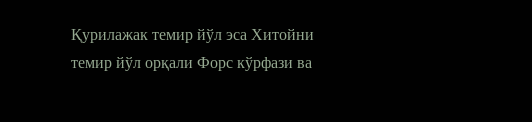Қурилажак темир йўл эса Хитойни темир йўл орқали Форс кўрфази ва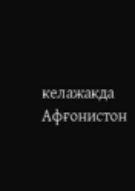келажакда Афғонистон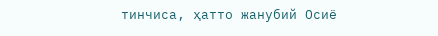тинчиса, ҳатто жанубий Осиё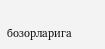бозорларига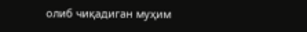олиб чиқадиган муҳим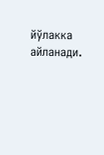йўлакка айланади.